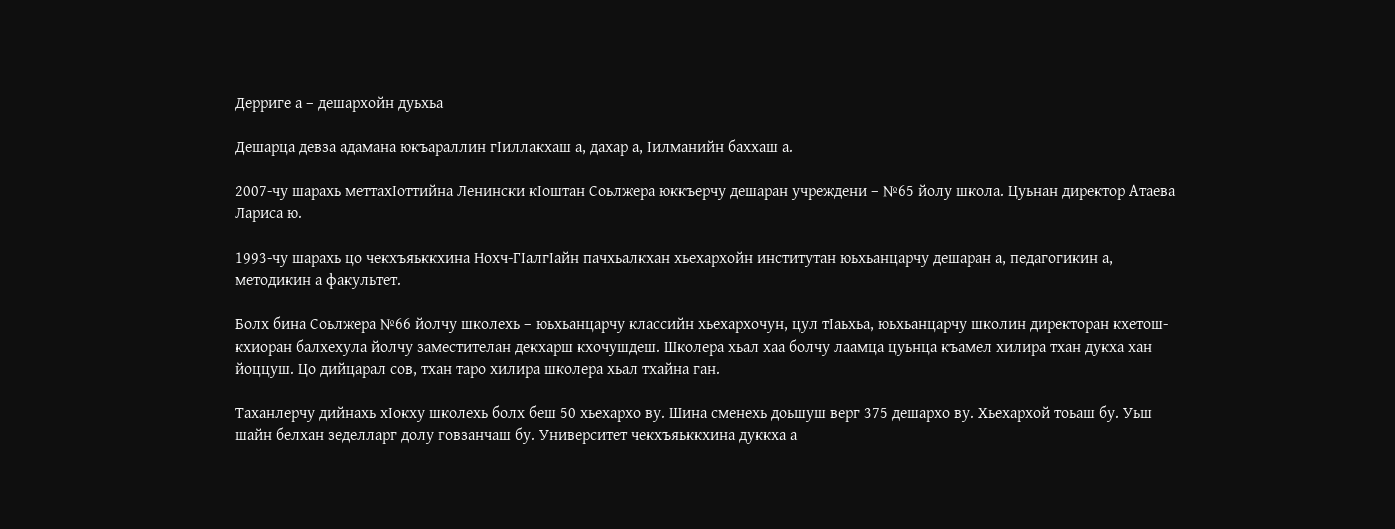Дерриге а – дешархойн дуьхьа

Дешарца девза адамана юкъараллин гIиллакхаш а, дахар а, Iилманийн баххаш а.

2007-чу шарахь меттахIоттийна Ленински кIоштан Соьлжера юккъерчу дешаран учреждени – №65 йолу школа. Цуьнан директор Атаева Лариса ю.

1993-чу шарахь цо чекхъяьккхина Нохч-ГIалгIайн пачхьалкхан хьехархойн институтан юьхьанцарчу дешаран а, педагогикин а, методикин а факультет.

Болх бина Соьлжера №66 йолчу школехь – юьхьанцарчу классийн хьехархочун, цул тIаьхьа, юьхьанцарчу школин директоран кхетош-кхиоран балхехула йолчу заместителан декхарш кхочушдеш. Школера хьал хаа болчу лаамца цуьнца къамел хилира тхан дукха хан йоццуш. Цо дийцарал сов, тхан таро хилира школера хьал тхайна ган.

Таханлерчу дийнахь хIокху школехь болх беш 50 хьехархо ву. Шина сменехь доьшуш верг 375 дешархо ву. Хьехархой тоьаш бу. Уьш шайн белхан зеделларг долу говзанчаш бу. Университет чекхъяьккхина дуккха а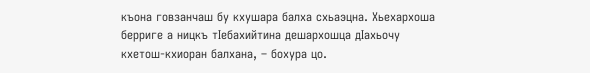къона говзанчаш бу кхушара балха схьаэцна. Хьехархоша берриге а ницкъ тIебахийтина дешархошца дIахьочу кхетош-кхиоран балхана, – бохура цо.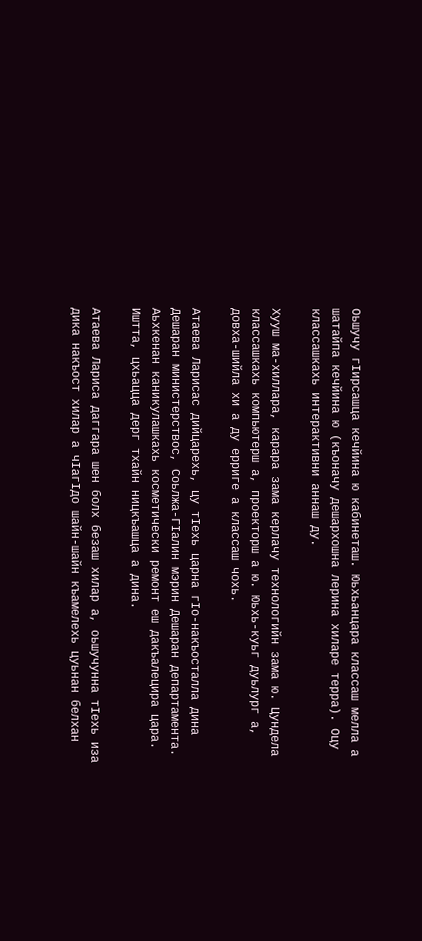Оьшучу гIирсашца кечйина ю кабинеташ. Юьхьанцара классаш мелла а шатайпа кечйина ю (къоначу дешархошна лерина хиларе терра). Оцу классашкахь интерактивни аннаш ду.

Хууш ма-хиллара, карара зама керлачу технологийн зама ю. Цундела классашкахь компьютерш а, проекторш а ю. Юьхь-куьг дуьлург а, довха-шийла хи а ду ерриге а классаш чохь.

Атаева Ларисас дийцарехь, цу тIехь царна гIо-накъосталла дина Дешаран министерствос, Соьлжа-ГIалин мэрин Дешаран департамента. Аьхкенан каникулашкахь косметически ремонт еш дакъалецира цара. Иштта, цхьацца дерг тхайн ницкъашца а дина.

Атаева Лариса даггара шен болх безаш хилар а, оьшучунна тIехь иза дика накъост хилар а чIагIдо шайн-шайн къамелехь цуьнан белхан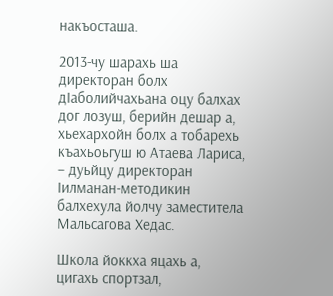накъосташа.

2013-чу шарахь ша директоран болх дIаболийчахьана оцу балхах дог лозуш, берийн дешар а, хьехархойн болх а тобарехь къахьоьгуш ю Атаева Лариса, – дуьйцу директоран Iилманан-методикин балхехула йолчу заместитела Мальсагова Хедас.

Школа йоккха яцахь а, цигахь спортзал,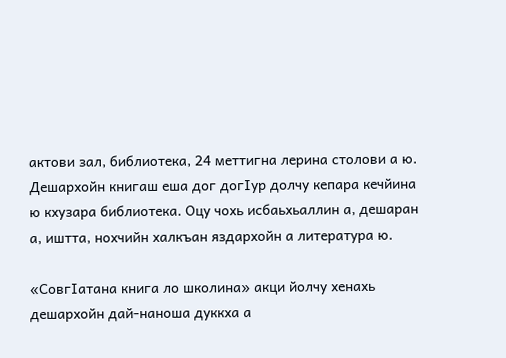актови зал, библиотека, 24 меттигна лерина столови а ю. Дешархойн книгаш еша дог догIур долчу кепара кечйина ю кхузара библиотека. Оцу чохь исбаьхьаллин а, дешаран а, иштта, нохчийн халкъан яздархойн а литература ю.

«СовгIатана книга ло школина» акци йолчу хенахь дешархойн дай-наноша дуккха а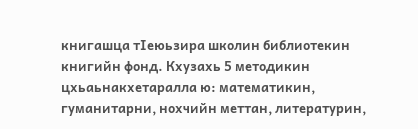книгашца тIеюьзира школин библиотекин книгийн фонд. Кхузахь 5 методикин цхьаьнакхетаралла ю: математикин, гуманитарни, нохчийн меттан, литературин,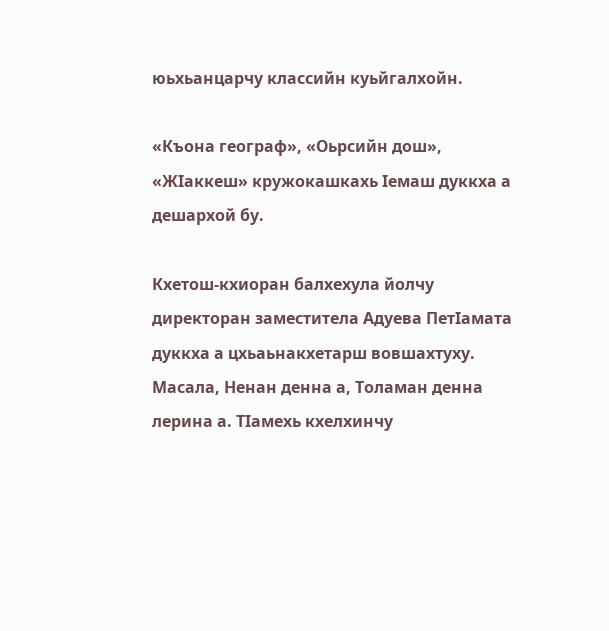юьхьанцарчу классийн куьйгалхойн.

«Къона географ», «Оьрсийн дош», «ЖIаккеш» кружокашкахь Iемаш дуккха а дешархой бу.

Кхетош-кхиоран балхехула йолчу директоран заместитела Адуева ПетIамата дуккха а цхьаьнакхетарш вовшахтуху. Масала, Ненан денна а, Толаман денна лерина а. ТIамехь кхелхинчу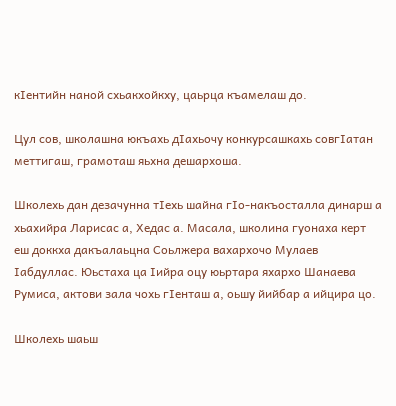кIентийн наной схьакхойкху, цаьрца къамелаш до.

Цул сов, школашна юкъахь дIахьочу конкурсашкахь совгIатан меттигаш, грамоташ яьхна дешархоша.

Школехь дан дезачунна тIехь шайна гIо-накъосталла динарш а хьахийра Ларисас а, Хедас а. Масала, школина гуонаха керт еш доккха дакъалаьцна Соьлжера вахархочо Мулаев Iабдуллас. Юьстаха ца Iийра оцу юьртара яхархо Шанаева Румиса, актови зала чохь гIенташ а, оьшу йийбар а ийцира цо.

Школехь шаьш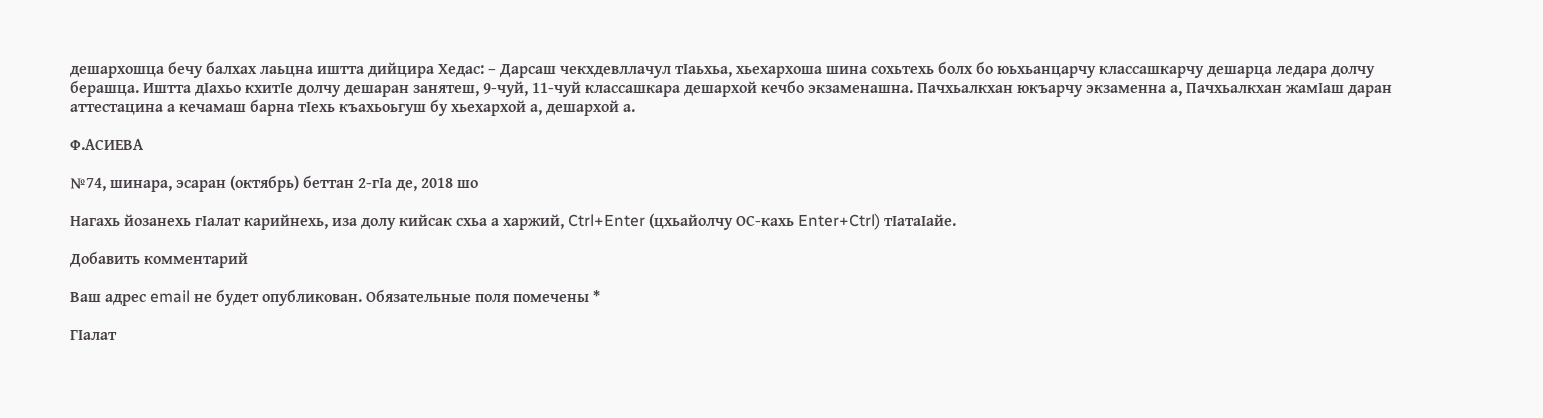дешархошца бечу балхах лаьцна иштта дийцира Хедас: – Дарсаш чекхдевллачул тIаьхьа, хьехархоша шина сохьтехь болх бо юьхьанцарчу классашкарчу дешарца ледара долчу берашца. Иштта дIахьо кхитIе долчу дешаран занятеш, 9-чуй, 11-чуй классашкара дешархой кечбо экзаменашна. Пачхьалкхан юкъарчу экзаменна а, Пачхьалкхан жамIаш даран аттестацина а кечамаш барна тIехь къахьоьгуш бу хьехархой а, дешархой а.

Ф.АСИЕВА

№74, шинара, эсаран (октябрь) беттан 2-гIа де, 2018 шо

Нагахь йозанехь гIалат карийнехь, иза долу кийсак схьа а харжий, Ctrl+Enter (цхьайолчу ОС-кахь Enter+Ctrl) тIатаIайе.

Добавить комментарий

Ваш адрес email не будет опубликован. Обязательные поля помечены *

ГIалат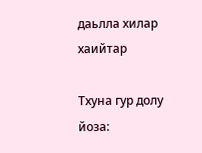даьлла хилар хаийтар

Тхуна гур долу йоза: